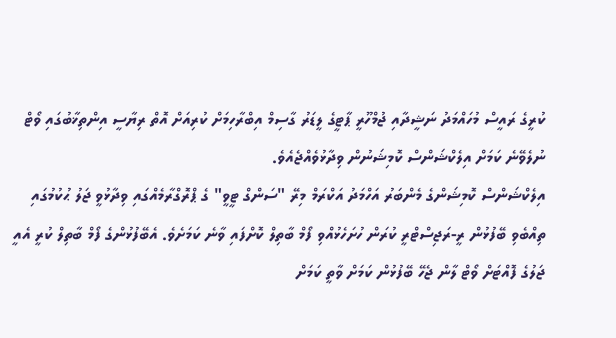ކުރީގެ ރައީސް މުހައްމަދު ނަޝީދާއި ޖުމްހޫރީ ޕާޓީގެ ލީޑަރު ގާސިމް އިބްރާހިމަށް ކުރިއަށް އޮތް ރިޔާސީ އިންތިޚާބުގައި ވޯޓް ނުލެވޭނެ ކަމަށް އިލެކްޝަންސް ކޮމިޝަނުން ވިދާޅުވެއްޖެއެވެ.
އިލެކްޝަންސް ކޮމިޝަންގެ މެންބަރު އަހްމަދު އަކްރަމް މިރޭ "ސަންގް ޓީވީ" ގެ ޕްރޮގްރާމެއްގައި ވިދާޅުވީ ޖަލު ޙުކުމުގައި ތިއްބެވި ބޭފުޅުން ރީ-ރަޖިސްޓްރީ ކުރަން ހުށަހެޅުއްވި ފޯމް ބާތިލް ކޮށްފައި ވާނެ ކަމަށެވެ. އެބޭފުޅުންގެ ފޯމް ބާތިލް ކުރީ އެއީ ޖަލުގެ ފޮއްޓަށް ވޯޓް ލާން ޖެހޭ ބޭފުޅުން ކަމަށް ވާތީ ކަމަށް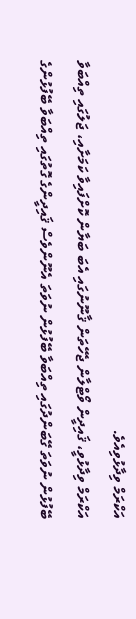އަކްރަމް ވިދާޅުވިއެވެ.
އަކްރަމް ވިދާޅުވީ، ޤައިދީން ވޯޓްލާން ޖެހޭތަން ޤާނޫނުގައި އެބަ ބަޔާން ކޮށްފައިވާ ކަމަށާއި، ޖަލުގައި ތިއްބަވާ ބޭފުޅުން ނުވަތަ ގޭބަންދުގައި ތިއްބަވާ ބޭފުޅުން ނުވަތަ އެނޫންވެސް ޤައިދީންގެ ގޮތުގައި ތިއްބަވާ ބޭފުޅުންގެ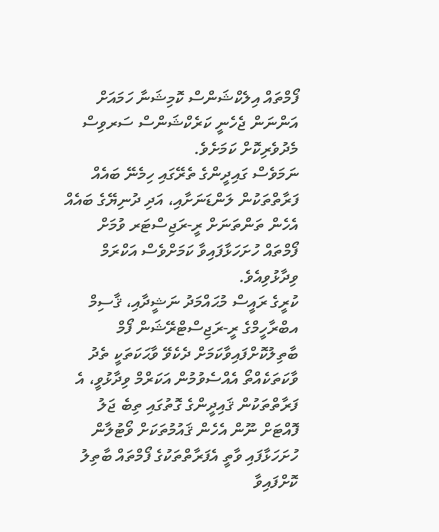ފޯމްތައް އިލެކްޝަންސް ކޮމިޝަނާ ހަމައަށް އަންނަން ޖެހެނީ ކަރެކްޝަންސް ސަރވިސް މެދުވެރިކޮށް ކަމަށެވެ.
ނަމަވެސް ގައިދީންގެ ތެރޭގައި ހިމެނޭ ބައެއް ފަރާތްތަކުން ލަންޑަނަށާއި، އަދި ދުނިޔޭގެ ބައެއް އެހެން ތަންތަނަށް ރީ-ރަޖިސްޓަރ ވުމަށް ފޯމްތައް ހުށަހަޅާފައިވާ ކަމަށްވެސް އަކްރަމް ވިދާޅުވިއެވެ.
ކުރީގެ ރައީސް މުޙައްމަދު ނަޝީދާއި، ޤާސިމް އބްރާހީމްގެ ރީ-ރަޖިސްޓްރޭޝަން ފޯމް ބާތިލުކޮށްފައިވާކަމަށް ދެކެވޭ ވާޙަކަތަކީ ތެދު ވާކަތަކެއްތޯ އެއްސެވުމުން އަކަރްމް ވިދާޅުވީ، އެ ފަރާތްތަކުން ޤައިދީންގެ ގޮތުގައި ތިބެ ޖަލު ފޮއްޓަށް ނޫން އެހެން ޤައުމުތަކަށް ވޯޓުލާން ހުށަހަޅާފައި ވާތީ އެފަރާތްތަކުގެ ފޯމްތައް ބާތިލު ކޮށްފައިވާ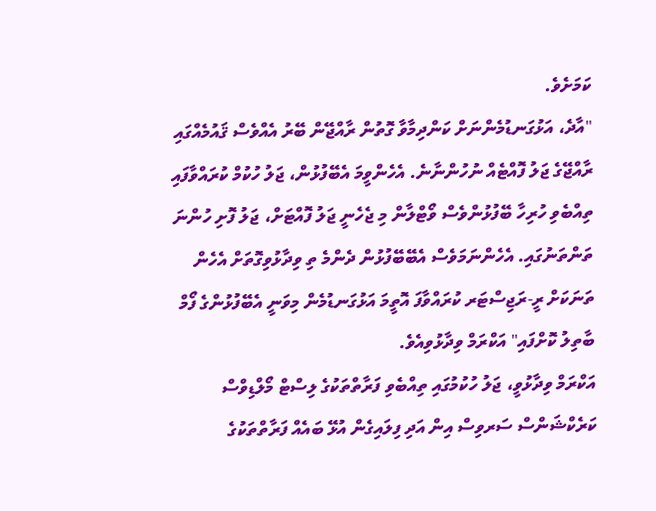ކަމަށެވެ.
"އާދެ، އަޅުގަނޑުމެންނަށް ކަންދިމާވާ ގޮތުން ރާއްޖޭން ބޭރު އެއްވެސް ޤައުމެއްގައި ރާއްޖޭގެ ޖަލު ފޮއްޓެއް ނުހުންނާނެ. އެހެންވީމަ އެބޭފުޅުން، ޖަލު ހުކުމް ކުރައްވާފައި ތިއްބެވި ހުރިހާ ބޭފުޅުންވެސް ވޯޓްލާން މި ޖެހެނީ ޖަލު ފޮއްޓަށް، ޖަލު ފޮށި ހުންނަ ތަންތަނުގައި. އެހެންނަމަވެސް އެބޭބޭފުޅުން ދެންމެ ތި ވިދާޅުވިގޮތަށް އެހެން ތަނަކަށް ރީ-ރަޖިސްޓަރ ކުރައްވާފަ އޮތީމަ އަޅުގަނޑުމެން މިވަނީ އެބޭފުޅުންގެ ފޯމް ބާތިލު ކޮށްފައި" އަކްރަމް ވިދާޅުވިއެވެ.
އަކްރަމް ވިދާޅުވީ، ޖަލު ހުކުމުގައި ތިއްބެވި ފަރާތްތަކުގެ ލިސްޓް މޯލްޑިވްސް ކަރެކްޝަންސް ސަރވިސް އިން އަދި ފިލައިގެން އުޅޭ ބައެއް ފަރާތްތަކުގެ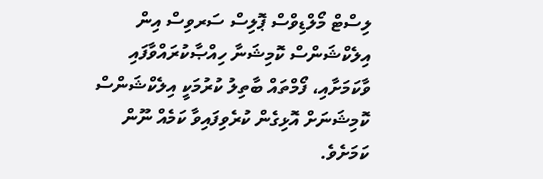ލިސްޓް މޯލްޑިވްސް ޕޮލިސް ސަރވިސް އިން އިލެކްޝަންސް ކޮމިޝަނާ ހިއްޞާކުރައްވާފައި ވާކަމަށާއި، ފޯމްތައް ބާތިލު ކުރުމަކީ އިލެކްޝަންސް ކޮމިޝަނަށް އޮޅިގެން ކުރެވިފައިވާ ކަމެއް ނޫން ކަމަށެވެ.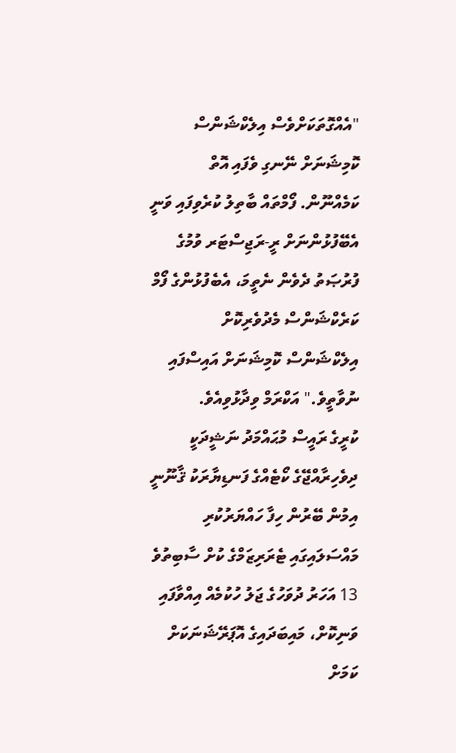"އެއްގޮތަކަށްވެސް އިލެކްޝަންސް ކޮމިޝަނަށް ނޭނގި ވެފައި އޮތް ކަމެއްނޫން. ފޯމްތައް ބާތިލު ކުރެވިފައި ވަނީ އެބޭފުޅުންނަށް ރީ-ރަޖިސްޓަރ ވުމުގެ ފުރުޞަތު ދެވެން ނެތީމަ، އެބެފުޅުންގެ ފޯމް ކަރެކްޝަންސް މެދުވެރިކޮށް އިލެކްޝަންސް ކޮމިޝަނަށް އައިސްފައި ނުވާތީވެ." އަކްރަމް ވިދާޅުވިއެވެ.
ކުރީގެ ރައީސް މުޙައްމަދު ނަޝީދަކީ ދިވެހިރާއްޖޭގެ ކޯޓެއްގެ ފަނޑިޔާރަކު ޤާނޫނީ އިމުން ބޭރުން ހިފާ ހައްޔަރުކުރި މައްސަލައިގައި ޓެރަރިޒަމްގެ ކުށް ސާބިތުވެ 13 އަހަރު ދުވަހުގެ ޖަލު ހުކުމެއް އިއްވާފައި ވަނިކޮށް، މައިބަދައިގެ އޮޕަރޭޝަނަކަށް ކަމަށް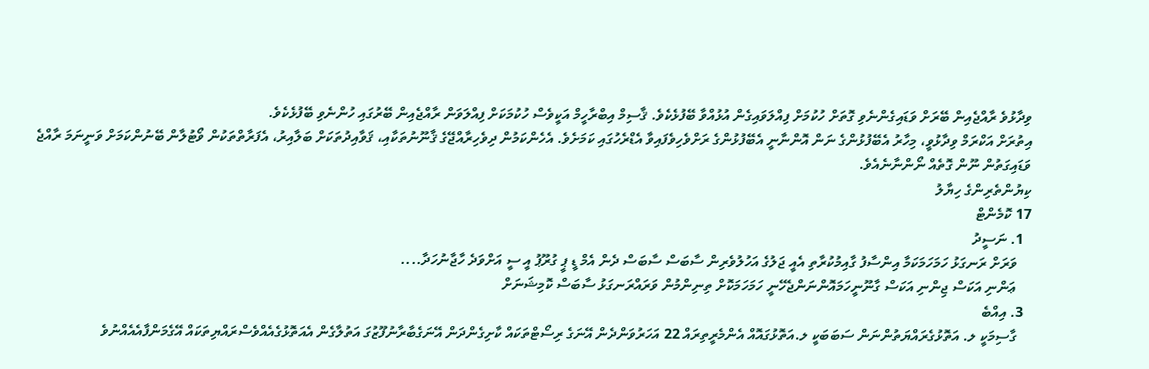ވިދާޅުވެ ރާއްޖެއިން ބޭރަށް ވަޑައިގެންނެވި ގޮތަށް ހުކުމަށް ފިއްލަވައިގެން އުޅުއްވާ ބޭފުޅެކެވެ. ޤާސިމް އިބްރާހީމް އަކީވެސް ހުކުމަކަށް ފިއްލަވަން ރާއްޖެއިން ބޭރުގައި ހުންނެވި ބޭފުޅެކެވެ.
އިތުރަށް އަކްރަމް ވިދާޅުވީ، މިހާރު އެބޭފުޅުންގެ ނަން އޮންނާނީ އެބޭފުޅުންގެ ރަށްވެހިވެފައިވާ އެޑްރެހުގައި ކަމަށެވެ. އެހެންކަމުން ދިވެހިރާއްޖޭގެ ޤާނޫނުތަކާއި، ޤަވާއިދުތަކަށް ބަލާއިރު، އެފަރާތްތަކުން ވޯޓުލާން ބޭނުންކަމަށް ވަނީނަމަ ރާއްޖެ ވަޑައިގަތުން ނޫން ގޮތެއް ނޯންނާނެއެވެ.
ކިޔުންތެރިންގެ ހިޔާލު
17 ކޮމެންޓް
  1. ނަސީދު
    ވަރަށް ރަނގަޅު ހަމަހަމަކަމާ އިންސާފު ގާއިމުކުރާތި އެއީ ޖަލުގެ އަހުލުވެރިން ސާބަސް ސާބަސް ދެން އެމް ޑީ ޕީ ގުރޫޕު އީ ސީ އަށްވަދެ ހާޖާނުހަދާ....
    ޢަންނި އަކަސް ޖިންނި އަކަސް ގާނޫނީހަމައޮންނަންޖެހޭނީ ހަމަހަމަކޮށް ތިނިންމުން ވަރައްރަނގަޅު ސާބަސް ކޮމިޝަނަށް
  3. އިއްބެ
    ގާސިމަކީ ލ. އަތޮޅުގެރައްޔަތުންނަން ސަބަބަކީ ލ.އަތޮޅުގައޮއް އެންމެރީތިރައް 22 އަހަރުވަންދެން އޭނަގެ ރިސޯޓްތަކައް ކާށިގެންދަން އޭނަގެބާރާނުފޫޒުގަ އަތުލާގެން އެއަތޮޅުގެއެއްވެސްރައްޔިތަކައް އޭގެމަންފާއެއެއްނުވެ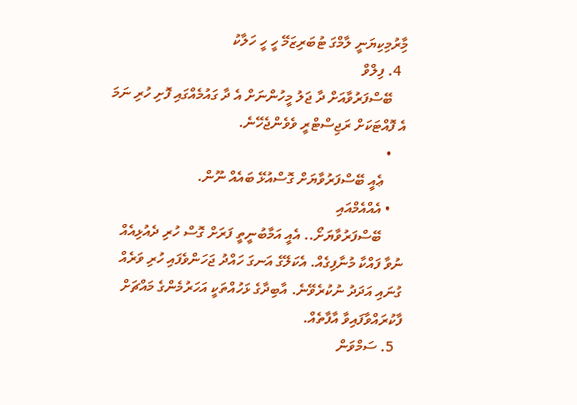މިާރުމިކިޔަނީ ލާމްގަ ޓުބަރިޒަމޭ ހީ ހީ ހަލާކު
  4. ފިލްވް
    ބޭސްފަރުވާއަށް ދާ ޖަލު މީހުންނަށް އެ ދާ ގައުމެއްގައި ފޮށި ހުރި ނަމަ އެ ފޮއްޓަކަށް ރަޖިސްޓްރީ ވެވެންޖެހޭނެ.
    •
      ޢެއީ ބޭސްފަރުވާޔަށް ގޮސްއުޅޭ ބައެއް ނޫން.
    • އެއްއެމްއައި
      ބޭސްފަރުވާޔަށޯ.. އެއީ އަމާބުނީތީ ފަރަށް ގޮސް ހުރި ދެއުޅިއެއް ނުވާ ފައްކާ މުނާފިގެއް. އެކަލޭގެ އަނގަ ހައްދު ޖަހަންވެފައި ހުރި ވަރެއް ގުނައި އަދަދު ނުކުރެވޭނެ. އާބިދާގެ ޅަހުއްތަކީ އަހަރުމެންގެ މައްޗަށް ފާކުރައްވާފައިވާ އާފާތެއް.
  5. ސަމްވަން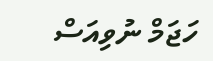ހަޖަމް ނުވިއަސް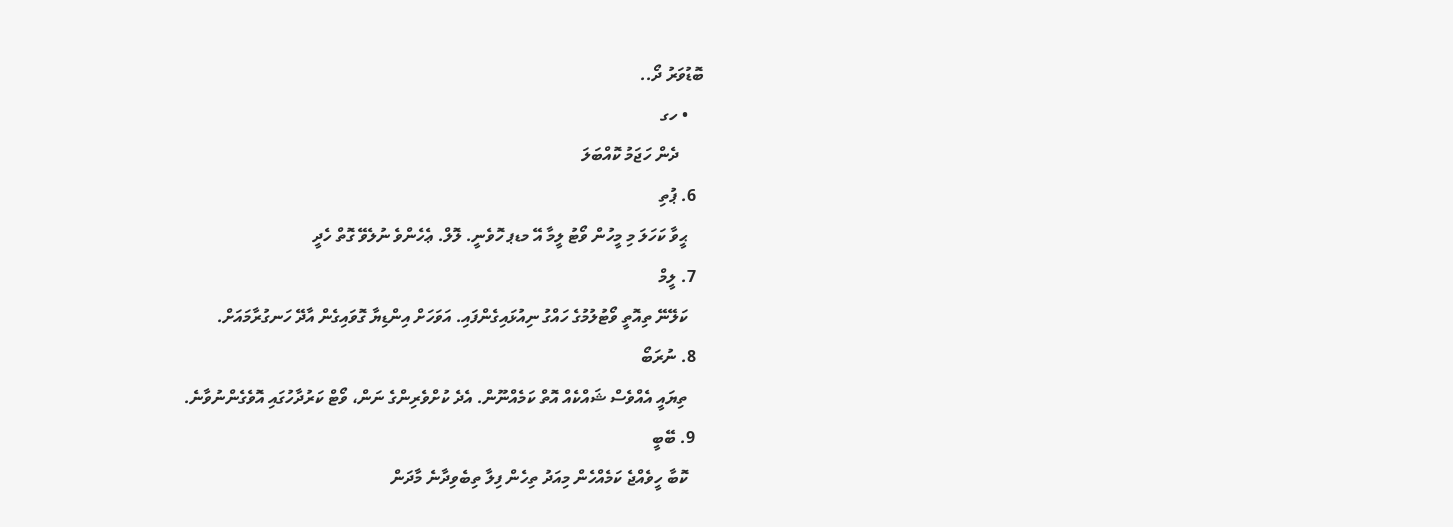ބޮޑުވަރު ދޯ..
    • ހގ
      ދެން ހަޖަމު ކޮއްބަލަ
  6. ޕުތި
    ޙީވާ ކަހަލަ މި މީހުން ވޯޓު ލީމާ އޭ މޑޕ ހޮވެނީ. ލޮލް. ޢެހެންވެ ނުލެވޭ ގޮތް ހެދީ
  7. ލީމް
    ކަލޭނޭ ތިއޮތީ ވޯޓުލުމުގެ ހައްގު ނިއުޅައިގެންފައި. އަވަހަށް އިންޑިޔާ ގޮވައިގެން އާދޭ ހަނގުރާމައަށް.
  8. ނުރަބޯ
    ތިޔައީ އެއްވެސް ޝައްކެއް އޮތް ކަމެއްނޫން. އެދެ ކުށްވެރިންގެ ނަން، ވޯޓް ކަރުދާހުގައި އޮވެގެންނުވާނެ.
  9. ބޭބީ
    ކޮބާ ހީވެއްޖެ ކަމެއްހެން މިއަދު ތިހެން ފިލާ ތިބެވިދާނެ މާދަން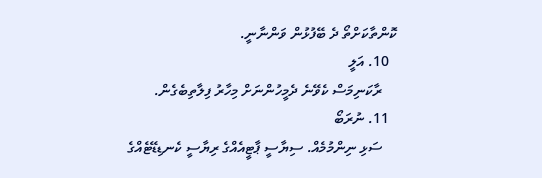ކޮންތާކަށްތޯ ދެ ބޭފުޅުން ވަންނާނީ.
  10. އަލީ
    ރާކަނިމަސް ކެވޭނެ ދެމީހުންނަށް މިހާރު ފިލާތިބެގެން.
  11. ނުރަބޯ
    ސަޅި ނިންމުމެއް. ސިޔާސީ ޕާޓީއެއްގެ ރިޔާސީ ކެނޑިޑޭޓެއްގެ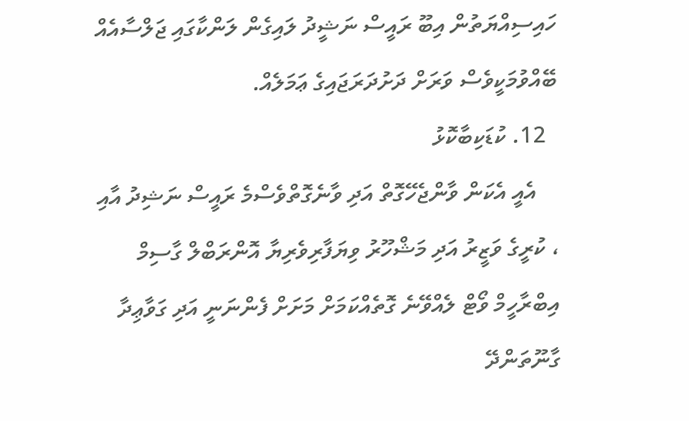ހައިސިއްޔަތުން އިބޫ ރައީސް ނަޝީދު ލައިގެން ލަންކާގައި ޖަލްސާއެއް ބޭއްވުމަކީވެސް ވަރަށް ދަށުދަރަޖައިގެ ޢަމަލެއް.
  12. ކުޑަކިބާކޮޅު
    އެއީ އެކަން ވާންޖެހޭގޮތް އަދި ވާނެގޮތްވެސްމެ ރައީސް ނަޝިދު އާއި ، ކުރީގެ ވަޒީރު އަދި މަޝްހޫރު ވިޔަފާރިވެރިޔާ އޮންރަބްލް ގާސިމް އިބްރާހީމް ވޯޓް ލެއްވޭނެ ގޮތެއްކަމަށް މަށަށް ފެންނަނީ އަދި ގަވާޢިދާ ގާނޫތަންދޭ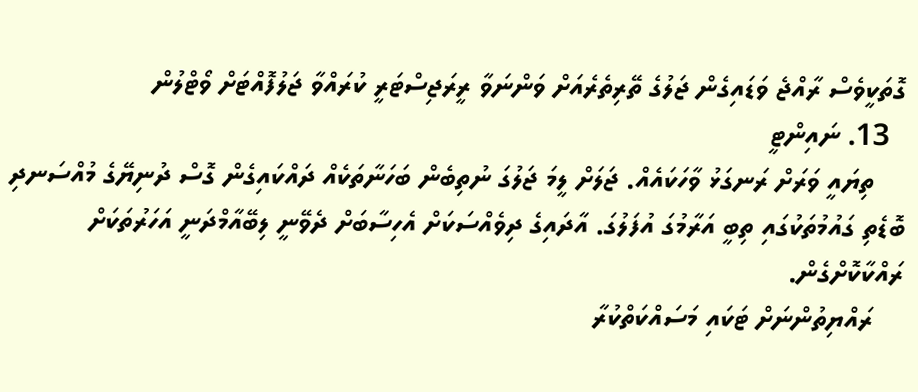ގޮތަކީވެސް ރާއްޖެ ވަޑައިގެން ޖަލުގެ ތޭރިތެރެއަށް ވަންނަވާ ރީރަޖިސްޓަރީ ކުރައްވާ ޖަލުފޮއްޓަށް ވޯޓްލުން
  13. ނައިންޓީ
    ތިޔައީ ވަރަށް ރަނގަޅު ވާހަކައެއް. ޖަލަށް ލީމަ ޖަލުގަ ނުތިބެން ބަހަނާތަކެއް ދައްކައިގެން ގޮސް ދުނިޔޭގެ މުއްސަނދި ބޮޑެތި ގައުމުތަކުގައި ތިބީ އަރާމުގަ އުފަލުގަ. އާދައިގެ ދިވެއްސަކަށް އެހިސާބަށް ދެވޭނީ ލިބޭއާމްދަނީ އަހަރުތަކަށް ރައްކާކޮށްގެން.
    ރައްޔިތުންނަށް ޓަކައި މަސައްކަތްކުރާ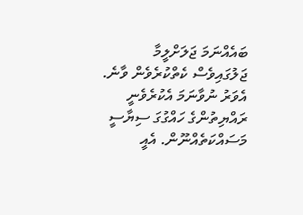ބައެއްނަމަ ޖަލަށްލީމާ ޖަލުގައިވެސް ކެތްކުރެވެން ވާނެ. އެވަރު ނުވާނަމަ އެކުރެވެނީ ރައްޔިތުންގެ ހައްގުގަ ސިޔާސީ މަސައްކަތެއްނޫން. އެއީ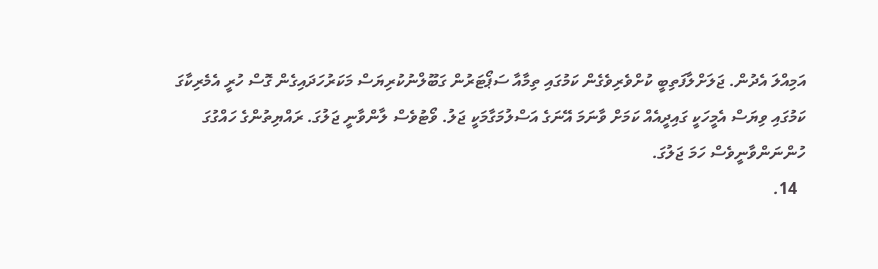އަމިއްލަ އެދުން. ޖަލަށްލާފަތިބީ ކުށްވެރިވެގެން ކަމުގައި ތިމާއާ ސަޕޯޓަރުން ގަބޫލްނުކުރިޔަސް މަކަރުހަދައިގެން ގޮސް ހުރީ އެމެރިކާގަ ކަމުގައި ވިޔަސް އެމީހަކީ ގައިދީއެއް ކަމަށް ވާނަމަ އޭނަގެ އަސްލުމަގާމަކީ ޖަލު. ވޯޓުވެސް ލާންވާނީ ޖަލުގަ. ރައްޔިތުންގެ ހައްގުގަ ހުންނަންވާނީވެސް ހަމަ ޖަލުގަ.
  14.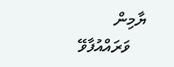ޔާމިން
    ވަރައްއުފާވޭ